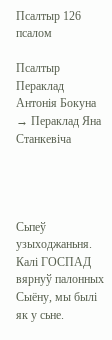Псалтыр 126 псалом

Псалтыр
Пераклад Антонія Бокуна → Пераклад Яна Станкевіча




Сьпеў узыходжаньня. Калі ГОСПАД вярнуў палонных Сыёну, мы былі як у сьне.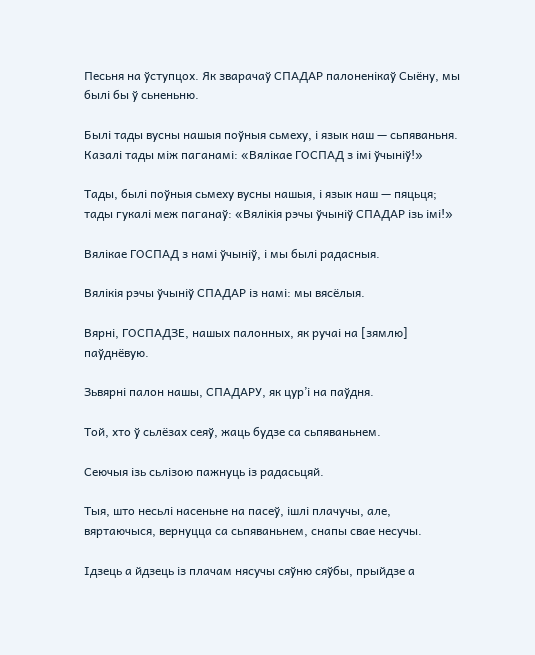Песьня на ўступцох. Як зварачаў СПАДАР палоненікаў Сыёну, мы былі бы ў сьненьню.

Былі тады вусны нашыя поўныя сьмеху, і язык наш — сьпяваньня. Казалі тады між паганамі: «Вялікае ГОСПАД з імі ўчыніў!»

Тады, былі поўныя сьмеху вусны нашыя, і язык наш — пяцьця; тады гукалі меж паганаў: «Вялікія рэчы ўчыніў СПАДАР ізь імі!»

Вялікае ГОСПАД з намі ўчыніў, і мы былі радасныя.

Вялікія рэчы ўчыніў СПАДАР із намі: мы вясёлыя.

Вярні, ГОСПАДЗЕ, нашых палонных, як ручаі на [зямлю] паўднёвую.

Зьвярні палон нашы, СПАДАРУ, як цур’і на паўдня.

Той, хто ў сьлёзах сеяў, жаць будзе са сьпяваньнем.

Сеючыя ізь сьлізою пажнуць із радасьцяй.

Тыя, што несьлі насеньне на пасеў, ішлі плачучы, але, вяртаючыся, вернуцца са сьпяваньнем, снапы свае несучы.

Ідзець а йдзець із плачам нясучы сяўню сяўбы, прыйдзе а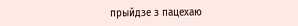прыйдзе з пацехаю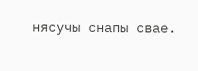нясучы снапы свае.